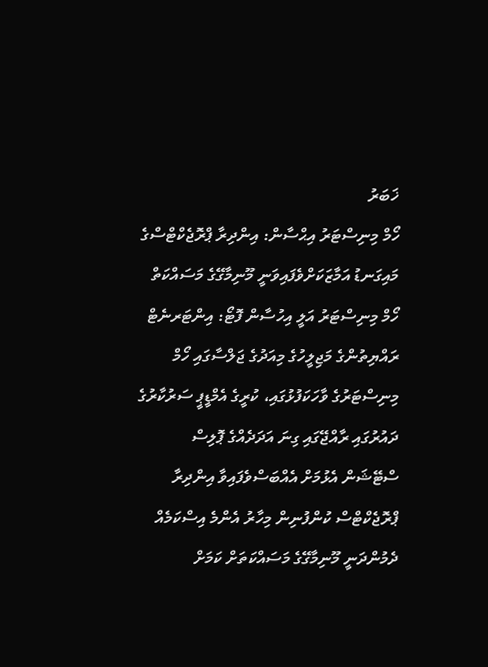ޚަބަރު
ހޯމް މިނިސްޓަރު އިޙްސާން: އިންދިރާ ޕްރޮޖެކްޓްސްގެ މައިގަނޑު އަމާޒަކަށްވެފައިވަނީ މޫނިމާގޭގެ މަސައްކަތް
ހޯމް މިނިސްޓަރު އަލީ އިހުސާން ފޮޓޯ: އިންޓަރނެޓް
ރައްޔިތުންގެ މަޖިލީހުގެ މިއަދުގެ ޖަލްސާގައި ހޯމް މިނިސްޓަރުގެ ވާހަކަފުޅުގައި، ކުރީގެ އެމްޑީޕީ ސަރުކާރުގެ ދައުރުގައި ރާއްޖޭގައި ގިނަ އަދަދެއްގެ ޕޮލިސް ސްޓޭޝަން އެޅުމަށް އެއްބަސްވެފައިވާ އިންދިރާ ޕްރޮޖެކްޓްސް ކުންފުނިން މިހާރު އެންމެ އިސްކަމެއް ދެމުންދަނީ މޫނިމާގޭގެ މަސައްކަތަށް ކަމަށް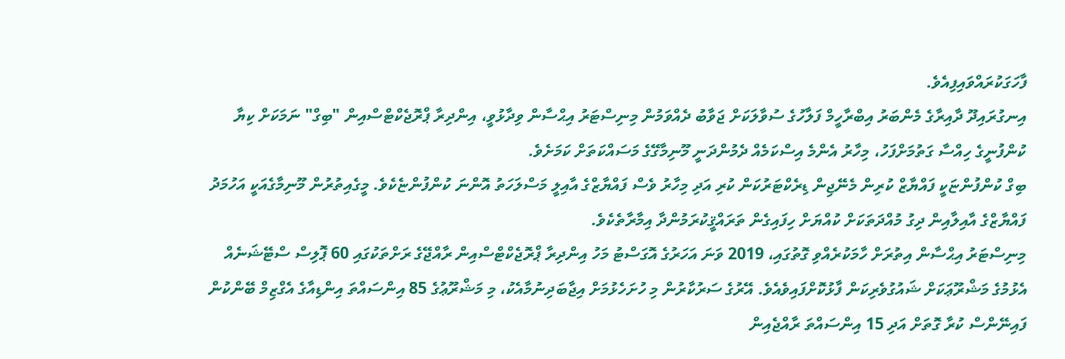ފާހަގަކުރައްވައިފިއެވެ.
އިނގުރައިދޫ ދާއިރާގެ މެންބަރު އިބްރާހީމް ފަލާހުގެ ސުވާލަކަށް ޖަވާބު ދެއްވަމުން މިނިސްޓަރު އިޙްސާން ވިދާޅުވީ، އިންދިރާ ޕްރޮޖެކްޓްސްއިން "ބިގް" ނަމަކަށް ކިޔާ ކުންފުނީގެ ހިއްސާ ގަތުމަށްފަހު، މިހާރު އެންމެ އިސްކަމެއް ދެމުންދަނީ މޫނިމާގޭގެ މަސައްކަތަށް ކަމަށެވެ.
ބިގް ކުންފުންޏަކީ ފައްޔާޒް ކުރިން މެނޭޖިން ޑިރެކްޓަރުކަން ކުރި އަދި މިހާރު ވެސް ފައްޔާޒްގެ އާއިލީ މަސްލަހަތު އޮންނަ ކުންފުންޏެކެވެ. މީގެއިތުރުން މޫނިމާގެއަކީ އަހުމަދު ފައްޔާޒްގެ އާއިލާއިން ދިގު މުއްދަތަކަށް ކުއްޔަށް ހިފައިގެން ތަރައްޤީކުރަމުންދާ އިމާރާތެކެވެ.
މިނިސްޓަރު އިޙްސާން އިތުރަށް ހާމަކުރެއްވި ގޮތުގައި، 2019 ވަނަ އަހަރުގެ އޮގަސްޓު މަހު އިންދިރާ ޕްރޮޖެކްޓްސްއިން ރާއްޖޭގެ ރަށްތަކުގައި 60 ޕޮލިސް ސްޓޭޝަނެއް އެޅުމުގެ މަޝްރޫޢަކަށް ޝައުގުވެރިކަން ފާޅުކޮށްފައިވެއެވެ. އޭރުގެ ސަރުކާރުން މި ހުށަހެޅުމަށް އިޖާބަދިނުމާއެކު، މި މަޝްރޫޢުގެ 85 އިންސައްތަ އިންޑިއާގެ އެގްޒިމް ބޭންކުން ފައިނޭންސް ކުރާ ގޮތަށް އަދި 15 އިންސައްތަ ރާއްޖެއިން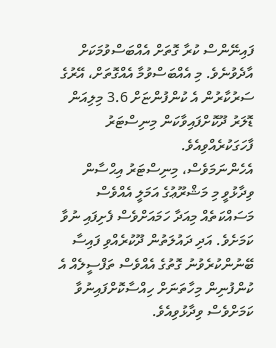ފައިނޭންސް ކުރާ ގޮތަށް އެއްބަސްވުމަކަށް އާދެވުނެވެ. މި އެއްބަސްވުމާ އެއްގޮތަށް، އޭރުގެ ސަރުކާރުން އެ ކުންފުންޏަށް 3.6 މިލިއަން ޑޮލަރު ދޫކޮށްފައިވާކަން މިނިސްޓަރު ފާހަގަކުރެއްވިއެވެ.
އެހެންނަމަވެސް، މިނިސްޓަރު އިޙްސާން ވިދާޅުވީ މި މަޝްރޫޢުގެ އަމަލީ އެއްވެސް މަސައްކަތެއް މިއަދާ ހަމައަށްވެސް ފެށިފައި ނުވާ ކަމަށެވެ. އަދި ދައުލަތުން ދޫކުރެއްވި ފައިސާ ބޭނުންކުރެވުނު ގޮތުގެ އެއްވެސް ތަފްސީލެއް އެ ކުންފުނިން މިހާތަނަށް ހިއްސާކޮށްފައިނުވާ ކަމަށްވެސް ވިދާޅުވިއެވެ.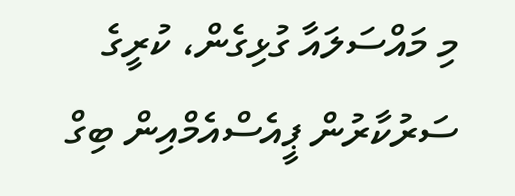މި މައްސަލައާ ގުޅިގެން، ކުރީގެ ސަރުކާރުން ޕީއެސްއެމްއިން ބިގް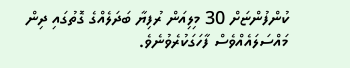ކުންފުންޏަށް 30 މިލިއަން ރުފިޔާ ބަދަލެއްގެ ގޮތުގައި ދިން މައްސަލައެއްވެސް ފާހަގަކުރެވުނެވެ.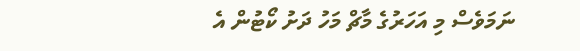ނަމަވެސް މި އަހަރުގެ މާޗް މަހު ދަށު ކޯޓުން އެ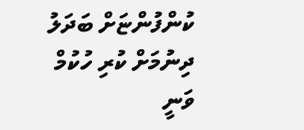ކުންފުންޏަށް ބަދަލު ދިނުމަށް ކުރި ހުކުމް ވަނީ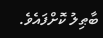ބާޠިލު ކޮށްފައެވެ.